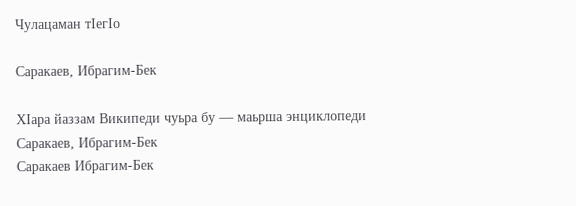Чулацаман тӀегӀо

Саракаев, Ибрагим-Бек

ХӀара йаззам Википеди чуьра бу — маьрша энциклопеди
Саракаев, Ибрагим-Бек
Саракаев Ибрагим-Бек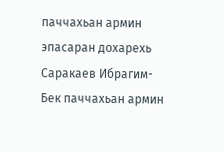паччахьан армин эпасаран дохарехь
Саракаев Ибрагим-Бек паччахьан армин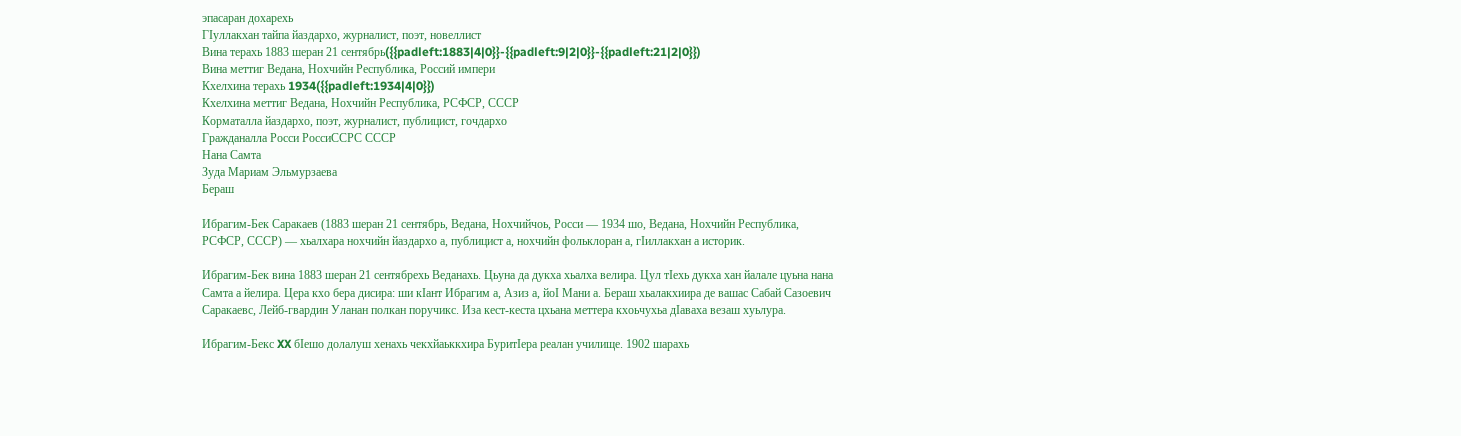эпасаран дохарехь
ГӀуллакхан тайпа йаздархо, журналист, поэт, новеллист
Вина терахь 1883 шеран 21 сентябрь({{padleft:1883|4|0}}-{{padleft:9|2|0}}-{{padleft:21|2|0}})
Вина меттиг Ведана, Нохчийн Республика, Россий импери
Кхелхина терахь 1934({{padleft:1934|4|0}})
Кхелхина меттиг Ведана, Нохчийн Республика, РСФСР, СССР
Корматалла йаздархо, поэт, журналист, публицист, гочдархо
Гражданалла Росси РоссиССРС СССР
Нана Самта
Зуда Мариам Эльмурзаева
Бераш

Ибрагим-Бек Саракаев (1883 шеран 21 сентябрь, Ведана, Нохчийчоь, Росси — 1934 шо, Ведана, Нохчийн Республика, РСФСР, СССР) — хьалхара нохчийн йаздархо а, публицист а, нохчийн фольклоран а, гӀиллакхан а историк.

Ибрагим-Бек вина 1883 шеран 21 сентябрехь Веданахь. Цьуна да дукха хьалха велира. Цул тӀехь дукха хан йалале цуьна нана Самта а йелира. Цера кхо бера дисира: ши кӀант Ибрагим а, Азиз а, йоӀ Мани а. Бераш хьалакхиира де вашас Сабай Сазоевич Саракаевс, Лейб-гвардин Уланан полкан поручикс. Иза кест-кеста цхьана меттера кхоьчухьа дӀаваха везаш хуьлура.

Ибрагим-Бекс XX бӀешо долалуш хенахь чекхйаьккхира БуритӀера реалан училище. 1902 шарахь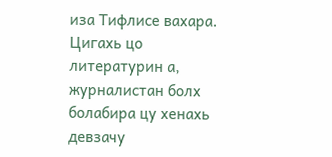иза Тифлисе вахара. Цигахь цо литературин а, журналистан болх болабира цу хенахь девзачу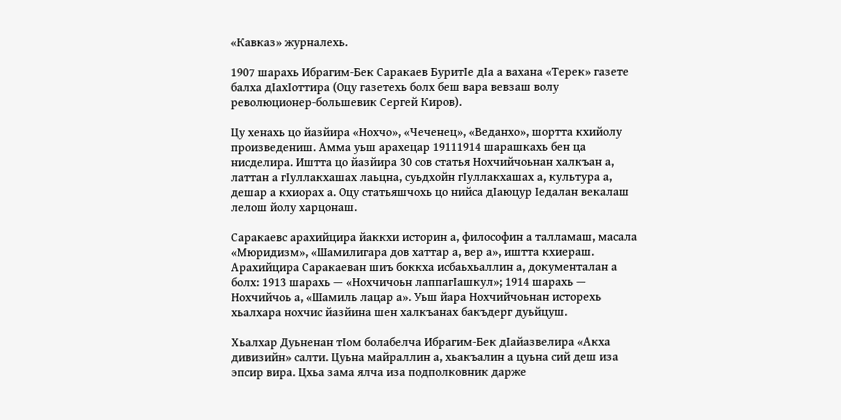«Кавказ» журналехь.

1907 шарахь Ибрагим-Бек Саракаев БуритӀе дӀа а вахана «Терек» газете балха дӀахӀоттира (Оцу газетехь болх беш вара вевзаш волу революционер-большевик Сергей Киров).

Цу хенахь цо йазйира «Нохчо», «Чеченец», «Веданхо», шортта кхийолу произведениш. Амма уьш арахецар 19111914 шарашкахь бен ца нисделира. Иштта цо йазйира 30 сов статья Нохчийчоьнан халкъан а, латтан а гӀуллакхашах лаьцна, суьдхойн гӀуллакхашах а, культура а, дешар а кхиорах а. Оцу статьяшчохь цо нийса дӀаюцур Ӏедалан векалаш лелош йолу харцонаш.

Саракаевс арахийцира йаккхи историн а, философин а талламаш, масала «Мюридизм», «Шамилигара дов хаттар а, вер а», иштта кхиераш. Арахийцира Саракаеван шиъ боккха исбаьхьаллин а, документалан а болх: 1913 шарахь — «Нохчичоьн лаппагӀашкул»; 1914 шарахь — Нохчийчоь а, «Шамиль лацар а». Уьш йара Нохчийчоьнан исторехь хьалхара нохчис йазйина шен халкъанах бакъдерг дуьйцуш.

Хьалхар Дуьненан тӀом болабелча Ибрагим-Бек дӀайазвелира «Акха дивизийн» салти. Цуьна майраллин а, хьакъалин а цуьна сий деш иза эпсир вира. Цхьа зама ялча иза подполковник дарже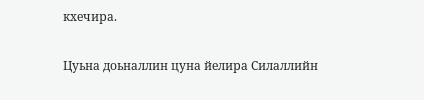кхечира.

Цуьна доьналлин цуна йелира Силаллийн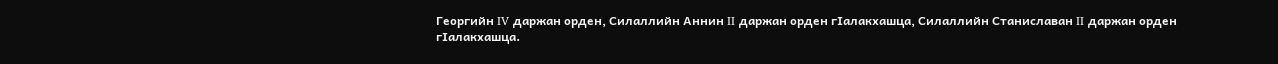Георгийн IV даржан орден, Силаллийн Аннин II даржан орден гӀалакхашца, Силаллийн Станиславан II даржан орден гӀалакхашца.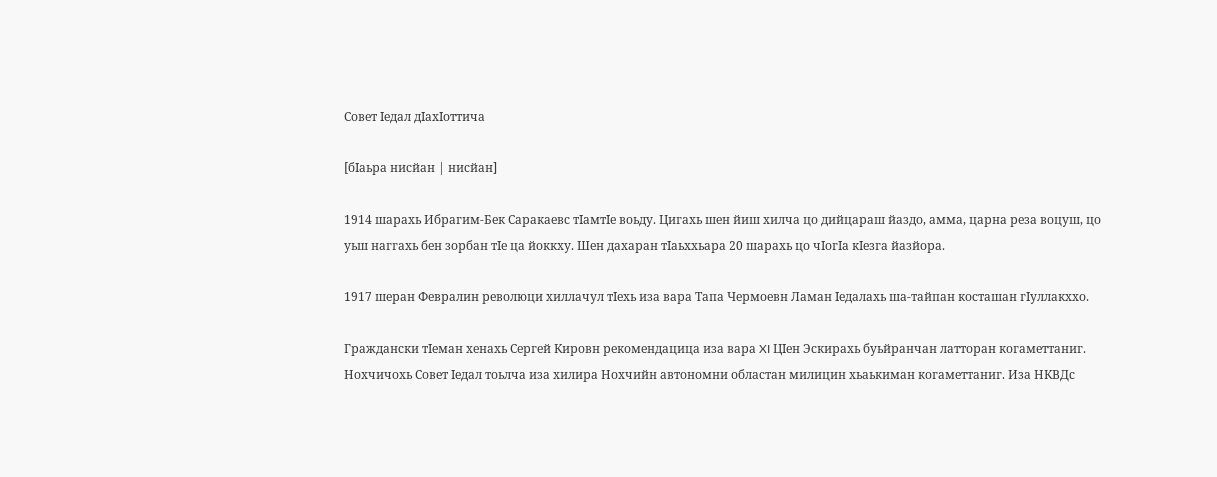Совет Ӏедал дӀахӀоттича

[бӀаьра нисйан | нисйан]

1914 шарахь Ибрагим-Бек Саракаевс тӀамтӀе воьду. Цигахь шен йиш хилча цо дийцараш йаздо, амма, царна реза воцуш, цо уьш наггахь бен зорбан тӀе ца йоккху. Шен дахаран тӀаьххьара 20 шарахь цо чӀогӀа кӀезга йазйора.

1917 шеран Февралин революци хиллачул тӀехь иза вара Тапа Чермоевн Ламан Ӏедалахь ша-тайпан косташан гӀуллакххо.

Граждански тӀеман хенахь Сергей Кировн рекомендацица иза вара XI ЦӀен Эскирахь буьйранчан латторан когаметтаниг. Нохчичохь Совет Ӏедал тоьлча иза хилира Нохчийн автономни областан милицин хьаькиман когаметтаниг. Иза НКВДс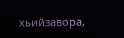хьийзавора,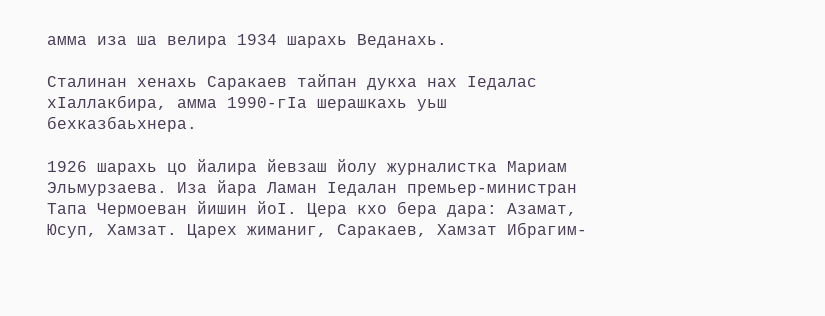амма иза ша велира 1934 шарахь Веданахь.

Сталинан хенахь Саракаев тайпан дукха нах Ӏедалас хӀаллакбира, амма 1990-гӀа шерашкахь уьш бехказбаьхнера.

1926 шарахь цо йалира йевзаш йолу журналистка Мариам Эльмурзаева. Иза йара Ламан Ӏедалан премьер-министран Тапа Чермоеван йишин йоӀ. Цера кхо бера дара: Азамат, Юсуп, Хамзат. Царех жиманиг, Саракаев, Хамзат Ибрагим-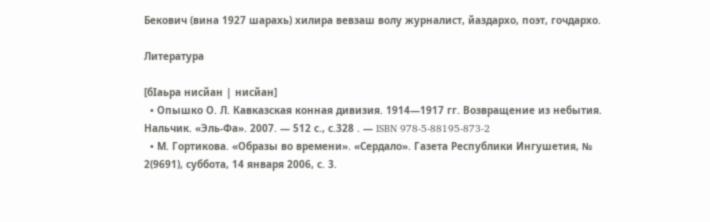Бекович (вина 1927 шарахь) хилира вевзаш волу журналист, йаздархо, поэт, гочдархо.

Литература

[бӀаьра нисйан | нисйан]
  • Опышко О. Л. Кавказская конная дивизия. 1914—1917 гг. Возвращение из небытия. Нальчик. «Эль-Фа». 2007. — 512 с., с.328 . — ISBN 978-5-88195-873-2
  • М. Гортикова. «Образы во времени». «Сердало». Газета Республики Ингушетия, № 2(9691), суббота, 14 января 2006, с. 3.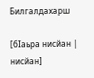Билгалдахарш

[бӀаьра нисйан | нисйан]